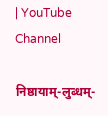| YouTube Channel

निष्ठायाम्-लुब्धम्-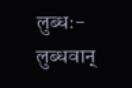लुब्धः-लुब्धवान्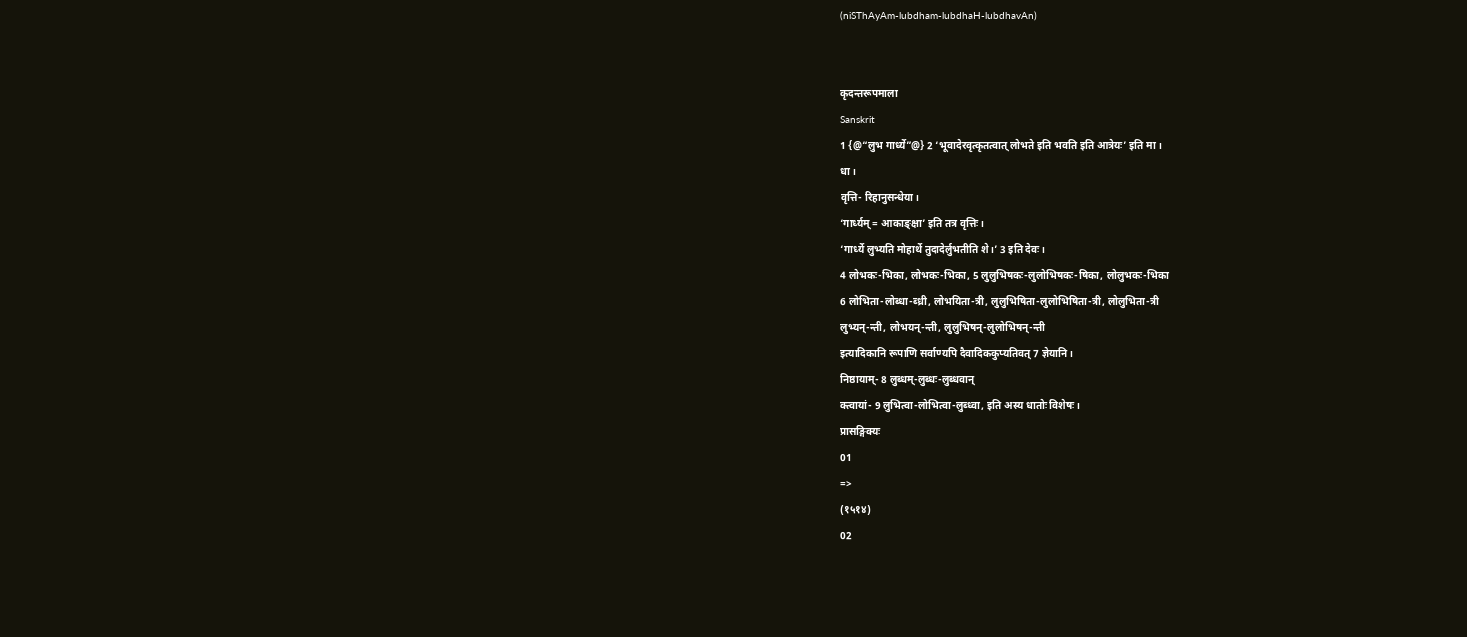(niSThAyAm-lubdham-lubdhaH-lubdhavAn)


कृदन्तरूपमाला
Sanskrit
1 {@“लुभ गार्ध्ये”@} 2 ‘भूवादेरवृत्कृतत्वात् लोभते इति भवति इति आत्रेयः’ इति मा।
धा।
वृत्ति- रिहानुसन्धेया।
‘गार्ध्यम् = आकाङ्क्षा’ इति तत्र वृत्तिः।
‘गार्ध्ये लुभ्यति मोहार्थे तुदादेर्लुभतीति शे।’ 3 इति देवः।
4 लोभकः-भिका, लोभकः-भिका, 5 लुलुभिषकः-लुलोभिषकः-षिका, लोलुभकः-भिका
6 लोभिता-लोब्धा-ब्ध्री, लोभयिता-त्री, लुलुभिषिता-लुलोभिषिता-त्री, लोलुभिता-त्री
लुभ्यन्-न्ती, लोभयन्-न्ती, लुलुभिषन्-लुलोभिषन्-न्ती
इत्यादिकानि रूपाणि सर्वाण्यपि दैवादिककुप्यतिवत् 7 ज्ञेयानि।
निष्ठायाम्- 8 लुब्धम्-लुब्धः-लुब्धवान्
क्त्वायां- 9 लुभित्वा-लोभित्वा-लुब्ध्वा, इति अस्य धातोः विशेषः।
प्रासङ्गिक्यः
01
=>
(१५१४)
02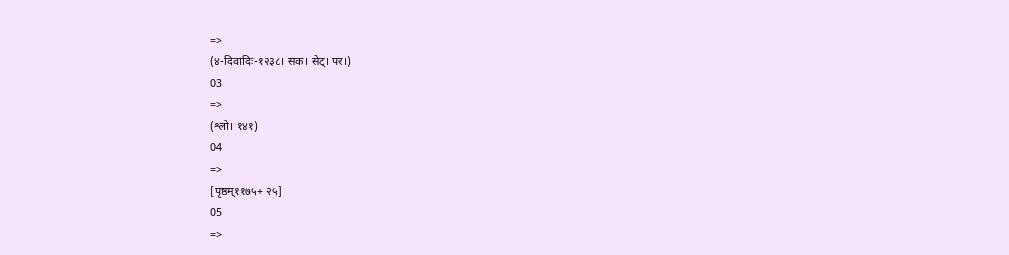=>
(४-दिवादिः-१२३८। सक। सेट्। पर।)
03
=>
(श्लो। १४१)
04
=>
[पृष्ठम्११७५+ २५]
05
=>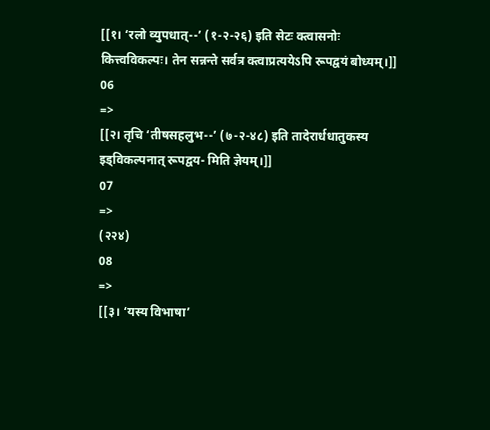[[१। ‘रलो व्युपधात्--’ (१-२-२६) इति सेटः क्त्वासनोः कित्त्वविकल्पः। तेन सन्नन्ते सर्वत्र क्त्वाप्रत्ययेऽपि रूपद्वयं बोध्यम्।]]
06
=>
[[२। तृचि ‘तीषसहलुभ--’ (७-२-४८) इति तादेरार्धधातुकस्य इड्विकल्पनात् रूपद्वय- मिति ज्ञेयम्।]]
07
=>
(२२४)
08
=>
[[३। ‘यस्य विभाषा’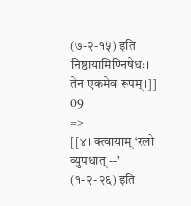(७-२-१५) इति निष्ठायामिण्निषेधः। तेन एकमेव रूपम्।]]
09
=>
[[४। क्त्वायाम् ‘रलो व्युपधात् --’ (१-२-२६) इति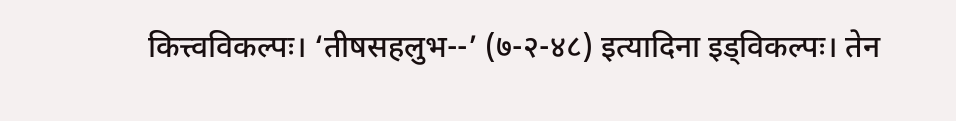कित्त्वविकल्पः। ‘तीषसहलुभ--’ (७-२-४८) इत्यादिना इड्विकल्पः। तेन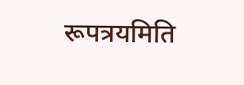रूपत्रयमिति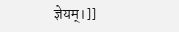ज्ञेयम्।]]